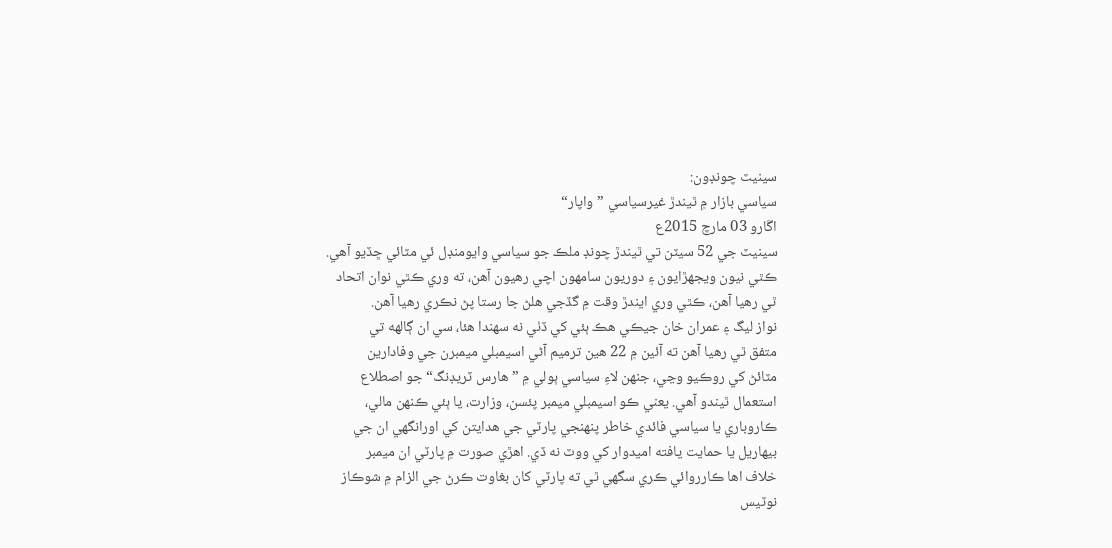سينيٽ چونڊون:
سياسي بازار ۾ ٿيندڙ غيرسياسي ”واپار“
اڱارو 03 مارچ 2015ع
سينيٽ جي 52 سيٽن تي ٿيندڙ چونڊ ملڪ جو سياسي وايومنڊل ئي مٽائي ڇڏيو آهي.
ڪٿي نيون ويجهڙايون ۽ دوريون سامهون اچي رهيون آهن، ته وري ڪٿي نوان اتحاد
ٿي رهيا آهن، ڪٿي وري ايندڙ وقت ۾ گڏجي هلڻ جا رستا پڻ نڪري رهيا آهن.
نواز ليگ ۽ عمران خان جيڪي هڪ ٻئي کي ڏٺي نه سهندا هئا، سي ان ڳالهه تي
متفق ٿي رهيا آهن ته آئين ۾ 22 هين ترميم آڻي اسيمبلي ميمبرن جي وفادارين
مٽائڻ کي روڪيو وڃي، جنهن لاءِ سياسي ٻولي ۾ ”هارس ٽريڊنگ“ جو اصطلاع
استعمال ٿيندو آهي. يعني ڪو اسيمبلي ميمبر پئسن، وزارت، يا ٻئي ڪنهن مالي،
ڪاروباري يا سياسي فائدي خاطر پنهنجي پارٽي جي هدايتن کي اورانگهي ان جي
بيهاريل يا حمايت يافته اميدوار کي ووٽ نه ڏي. اهڙي صورت ۾ پارٽي ان ميمبر
خلاف اها ڪارروائي ڪري سگهي ٿي ته پارٽي کان بغاوت ڪرڻ جي الزام ۾ شوڪاز
نوٽيس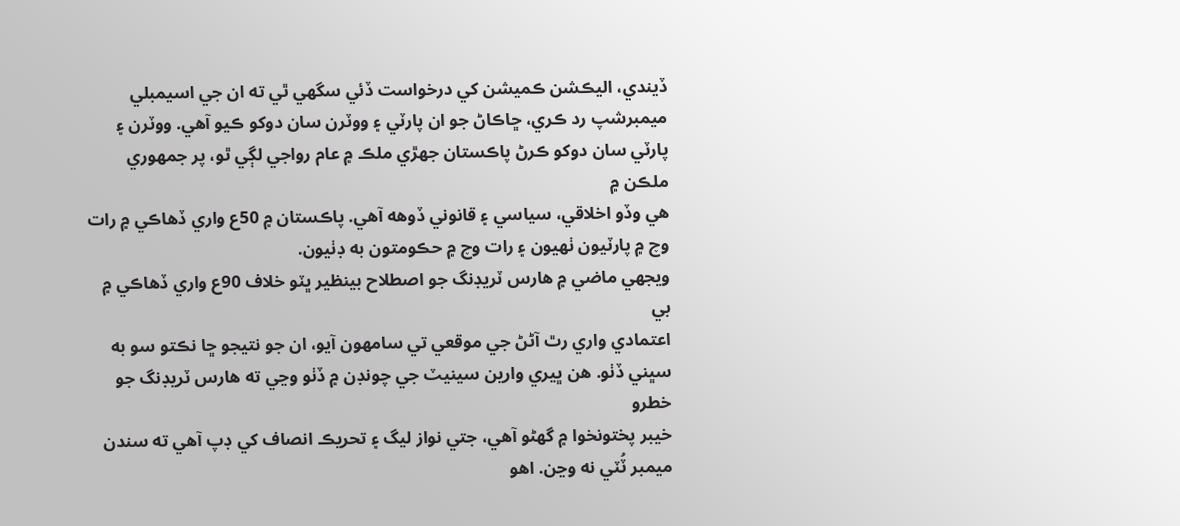ڏيندي، اليڪشن ڪميشن کي درخواست ڏئي سگهي ٿي ته ان جي اسيمبلي
ميمبرشپ رد ڪري، ڇاڪاڻ جو ان پارٽي ۽ ووٽرن سان دوکو ڪيو آهي. ووٽرن ۽
پارٽي سان دوکو ڪرڻ پاڪستان جهڙي ملڪ ۾ عام رواجي لڳي ٿو، پر جمهوري ملڪن ۾
هي وڏو اخلاقي، سياسي ۽ قانوني ڏوهه آهي. پاڪستان ۾ 50ع واري ڏهاڪي ۾ رات
وچ ۾ پارٽيون ٺهيون ۽ رات وچ ۾ حڪومتون به ڊٺيون.
ويجهي ماضي ۾ هارس ٽريڊنگ جو اصطلاح بينظير ڀٽو خلاف 90ع واري ڏهاڪي ۾ بي
اعتمادي واري رٿ آڻڻ جي موقعي تي سامهون آيو، ان جو نتيجو ڇا نڪتو سو به
سڀني ڏٺو. هن ڀيري وارين سينيٽ جي چونڊن ۾ ڏٺو وڃي ته هارس ٽريڊنگ جو خطرو
خيبر پختونخوا ۾ گهڻو آهي، جتي نواز ليگ ۽ تحريڪ انصاف کي ڊپ آهي ته سندن
ميمبر ٽُٽي نه وڃن. اهو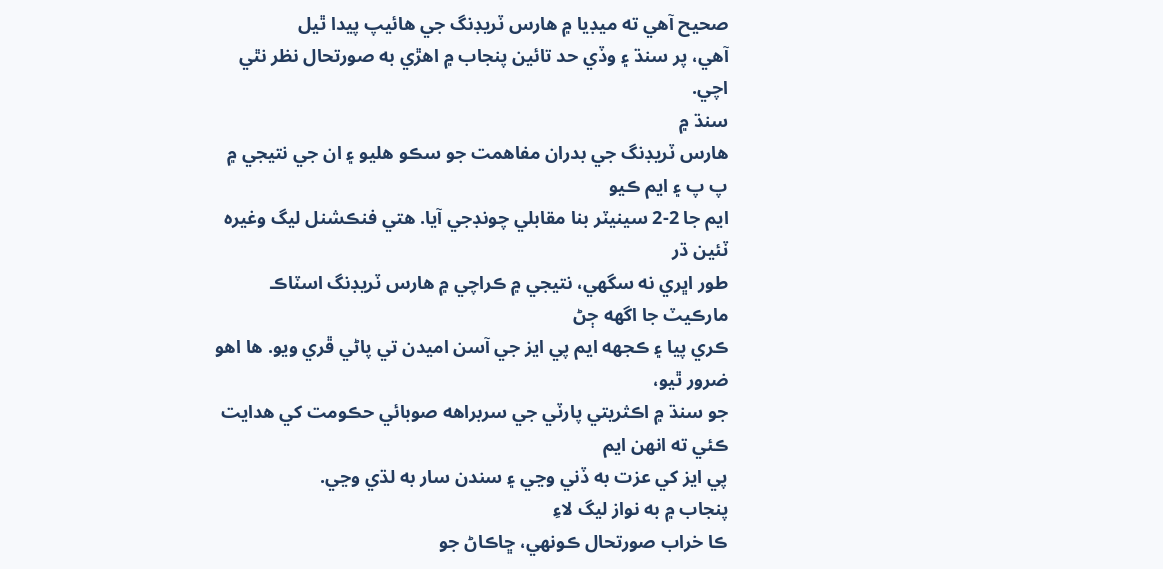صحيح آهي ته ميڊيا ۾ هارس ٽريڊنگ جي هائيپ پيدا ٿيل
آهي، پر سنڌ ۽ وڏي حد تائين پنجاب ۾ اهڙي به صورتحال نظر نٿي اچي.
سنڌ ۾
هارس ٽريڊنگ جي بدران مفاهمت جو سڪو هليو ۽ ان جي نتيجي ۾ پ پ ۽ ايم ڪيو
ايم جا 2-2 سينيٽر بنا مقابلي چونڊجي آيا. هتي فنڪشنل ليگ وغيره ٽئين ڌر
طور اڀري نه سگهي، نتيجي ۾ ڪراچي ۾ هارس ٽريڊنگ اسٽاڪ مارڪيٽ جا اگهه ڄڻ
ڪري پيا ۽ ڪجهه ايم پي ايز جي آسن اميدن تي پاڻي ڦري ويو. ها اهو ضرور ٿيو،
جو سنڌ ۾ اڪثريتي پارٽي جي سربراهه صوبائي حڪومت کي هدايت ڪئي ته انهن ايم
پي ايز کي عزت به ڏني وڃي ۽ سندن سار به لڌي وڃي.
پنجاب ۾ به نواز ليگ لاءِ
ڪا خراب صورتحال ڪونهي، ڇاڪاڻ جو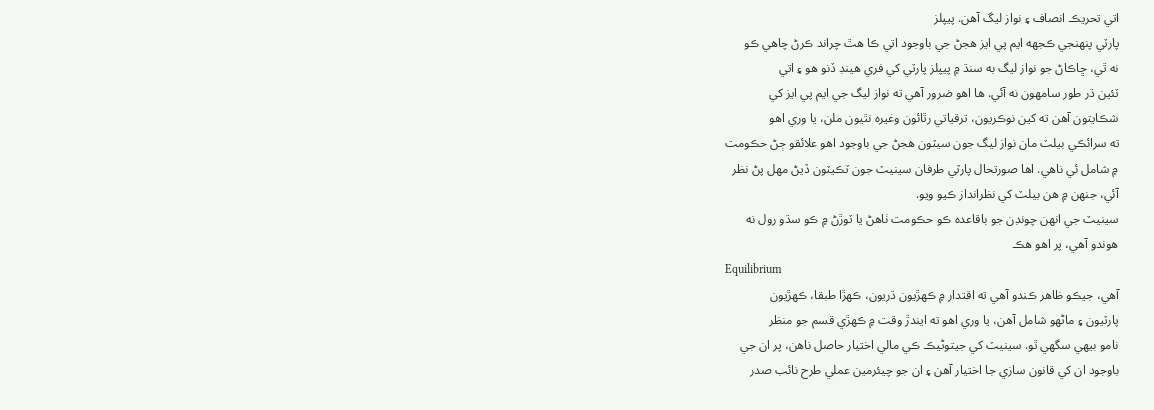اتي تحريڪ انصاف ۽ نواز ليگ آهن. پيپلز
پارٽي پنهنجي ڪجهه ايم پي ايز هجڻ جي باوجود اتي ڪا هٿ چراند ڪرڻ چاهي ڪو
نه ٿي، ڇاڪاڻ جو نواز ليگ به سنڌ ۾ پيپلز پارٽي کي فري هينڊ ڏنو هو ۽ اتي
ٽئين ڌر طور سامهون نه آئي. ها اهو ضرور آهي ته نواز ليگ جي ايم پي ايز کي
شڪايتون آهن ته کين نوڪريون، ترقياتي رٿائون وغيره نٿيون ملن، يا وري اهو
ته سرائڪي بيلٽ مان نواز ليگ جون سيٽون هجڻ جي باوجود اهو علائقو ڄڻ حڪومت
۾ شامل ئي ناهي. اها صورتحال پارٽي طرفان سينيٽ جون ٽڪيٽون ڏيڻ مهل پڻ نظر
آئي، جنهن ۾ هن بيلٽ کي نظرانداز ڪيو ويو.
سينيٽ جي انهن چونڊن جو باقاعده ڪو حڪومت ٺاهڻ يا ٽوڙڻ ۾ ڪو سڌو رول نه
هوندو آهي، پر اهو هڪ
Equilibrium
آهي، جيڪو ظاهر ڪندو آهي ته اقتدار ۾ ڪهڙيون ڌريون، ڪهڙا طبقا، ڪهڙيون
پارٽيون ۽ ماڻهو شامل آهن، يا وري اهو ته ايندڙ وقت ۾ ڪهڙي قسم جو منظر
نامو بيهي سگهي ٿو. سينيٽ کي جيتوڻيڪ ڪي مالي اختيار حاصل ناهن، پر ان جي
باوجود ان کي قانون سازي جا اختيار آهن ۽ ان جو چيئرمين عملي طرح نائب صدر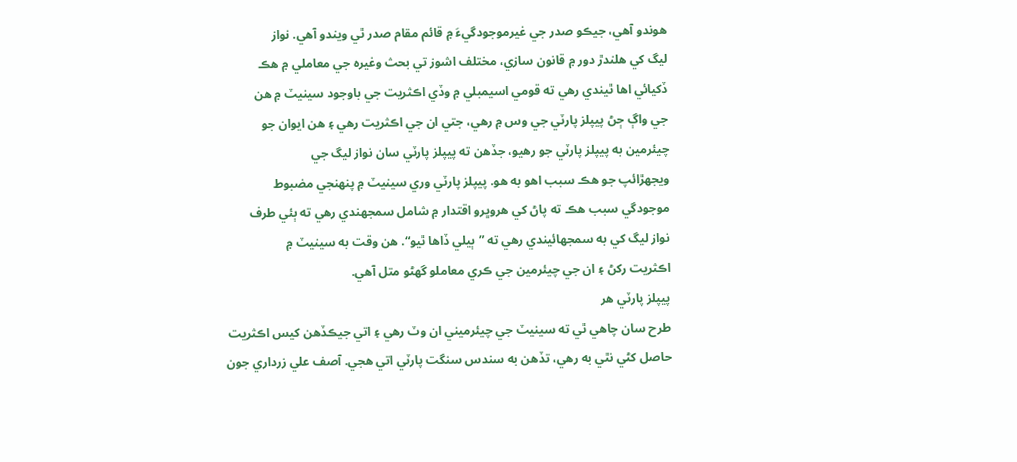هوندو آهي، جيڪو صدر جي غيرموجودگيءَ ۾ قائم مقام صدر ٿي ويندو آهي. نواز
ليگ کي هلندڙ دور ۾ قانون سازي، مختلف اشوز تي بحث وغيره جي معاملي ۾ هڪ
ڏکيائي اها ٿيندي رهي ته قومي اسيمبلي ۾ وڏي اڪثريت جي باوجود سينيٽ ۾ هن
جي واڳ ڄڻ پيپلز پارٽي جي وس ۾ رهي، جتي ان جي اڪثريت رهي ۽ هن ايوان جو
چيئرمين به پيپلز پارٽي جو رهيو، جڏهن ته پيپلز پارٽي سان نواز ليگ جي
ويجهڙائپ جو هڪ سبب اهو به هو. پيپلز پارٽي وري سينيٽ ۾ پنهنجي مضبوط
موجودگي سبب هڪ ته پاڻ کي هروڀرو اقتدار ۾ شامل سمجهندي رهي ته ٻئي طرف
نواز ليگ کي به سمجهائيندي رهي ته ”ٻيلي ڏاها ٿيو“. هن وقت به سينيٽ ۾
اڪثريت رکڻ ۽ ان جي چيئرمين جي ڪري معاملو گهڻو متل آهي.
پيپلز پارٽي هر
طرح سان چاهي ٿي ته سينيٽ جي چيئرميني ان وٽ رهي ۽ اتي جيڪڏهن کيس اڪثريت
حاصل کڻي نٿي به رهي، تڏهن به سندس سنگت پارٽي اتي هجي. آصف علي زرداري جون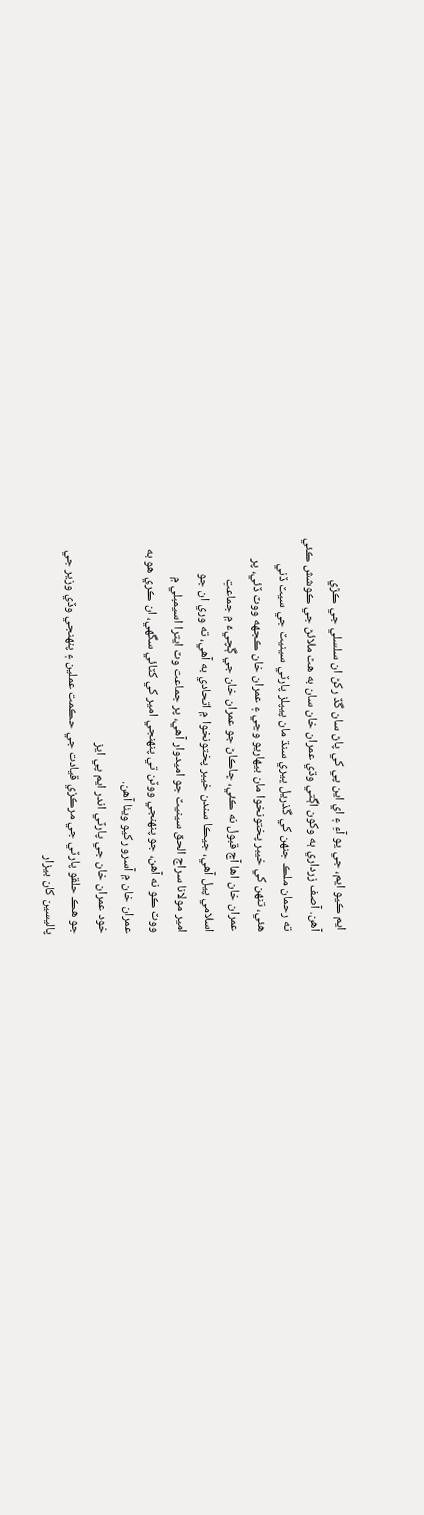ايم ڪيو ايم، جي يو آءِ ۽ اي اين پي کي پاڻ سان گڏ رکڻ ان سلسلي جي ڪڙي
آهن. آصف زرداري ٻه وکون اڳتي وڌي عمران خان سان به هٿ ملائڻ جي ڪوشش ڪئي
ته رحمان ملڪ جنهن کي گذريل ڀيري سنڌ مان پيپلز پارٽي سينيٽ جي سيٽ ڏني
هئي، تنهن کي خيبر پختونخوا مان بيهاريو وڃي ۽ عمران خان ڪجهه ووٽ ڏئي، پر
عمران خان اها آڇ قبول نه ڪئي، ڇاڪاڻ جو عمران خان جي ڳچيءَ ۾ جماعتِ
اسلامي پيل آهي، جيڪا سندن خيبر پختونخوا ۾ اتحادي به آهي، ته وري ان جو
امير مولانا سراج الحق سينيٽ جو اميدوار آهي، پر جماعت وٽ ايترا اسيمبلي ۾
ووٽ ڪو نه آهن، جو پنهنجي ووٽن تي پنهنجي امير کي کٽائي سگهي، ان ڪري هو به
عمران خان ۾ آسرو رکيو ويٺا آهن.
خود عمران خان جي پارٽي اندر ايم پي ايز
جو هڪ حلقو پارٽي جي مرڪزي قيادت جي حڪمت عملين ۽ پنهنجي وڏي وزير جي
پاليسين کان بيزار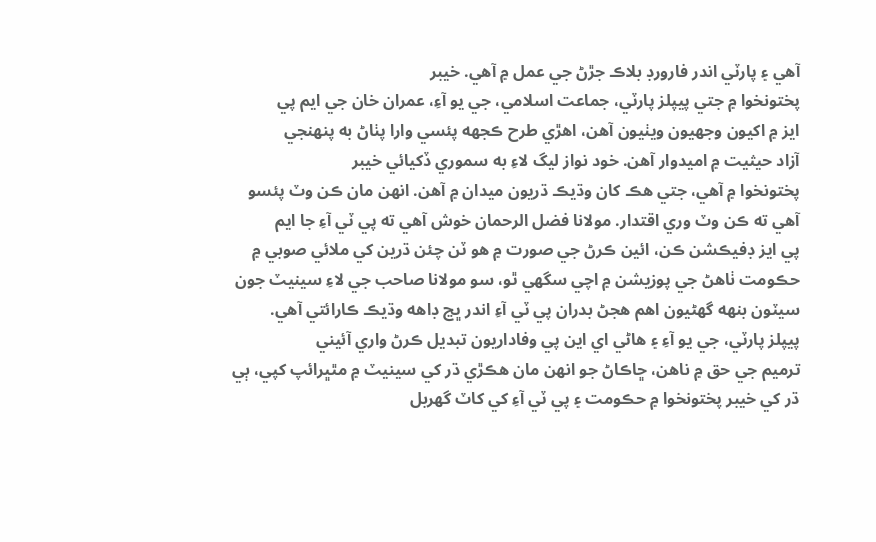آهي ۽ پارٽي اندر فارورڊ بلاڪ جڙڻ جي عمل ۾ آهي. خيبر
پختونخوا ۾ جتي پيپلز پارٽي، جماعت اسلامي، جي يو آءِ، عمران خان جي ايم پي
ايز ۾ اکيون وجهيون ويٺيون آهن، اهڙي طرح ڪجهه پئسي وارا پٺاڻ به پنهنجي
آزاد حيثيت ۾ اميدوار آهن. خود نواز ليگ لاءِ به سموري ڏکيائي خيبر
پختونخوا ۾ آهي، جتي هڪ کان وڌيڪ ڌريون ميدان ۾ آهن. انهن مان ڪن وٽ پئسو
آهي ته ڪن وٽ وري اقتدار. مولانا فضل الرحمان خوش آهي ته پي ٽي آءِ جا ايم
پي ايز ڊفيڪشن ڪن، ائين ڪرڻ جي صورت ۾ هو ٽن چئن ڌرين کي ملائي صوبي ۾
حڪومت ٺاهڻ جي پوزيشن ۾ اچي سگهي ٿو، سو مولانا صاحب جي لاءِ سينيٽ جون
سيٽون بنهه گهڻيون اهم هجڻ بدران پي ٽي آءِ اندر ڀڃ ڊاهه وڌيڪ ڪارائتي آهي.
پيپلز پارٽي، جي يو آءِ ۽ هاڻي اي اين پي وفاداريون تبديل ڪرڻ واري آئيني
ترميم جي حق ۾ ناهن، ڇاڪاڻ جو انهن مان هڪڙي ڌر کي سينيٽ ۾ مٿڀرائپ کپي، ٻي
ڌر کي خيبر پختونخوا ۾ حڪومت ۽ پي ٽي آءِ کي کاٽ گهربل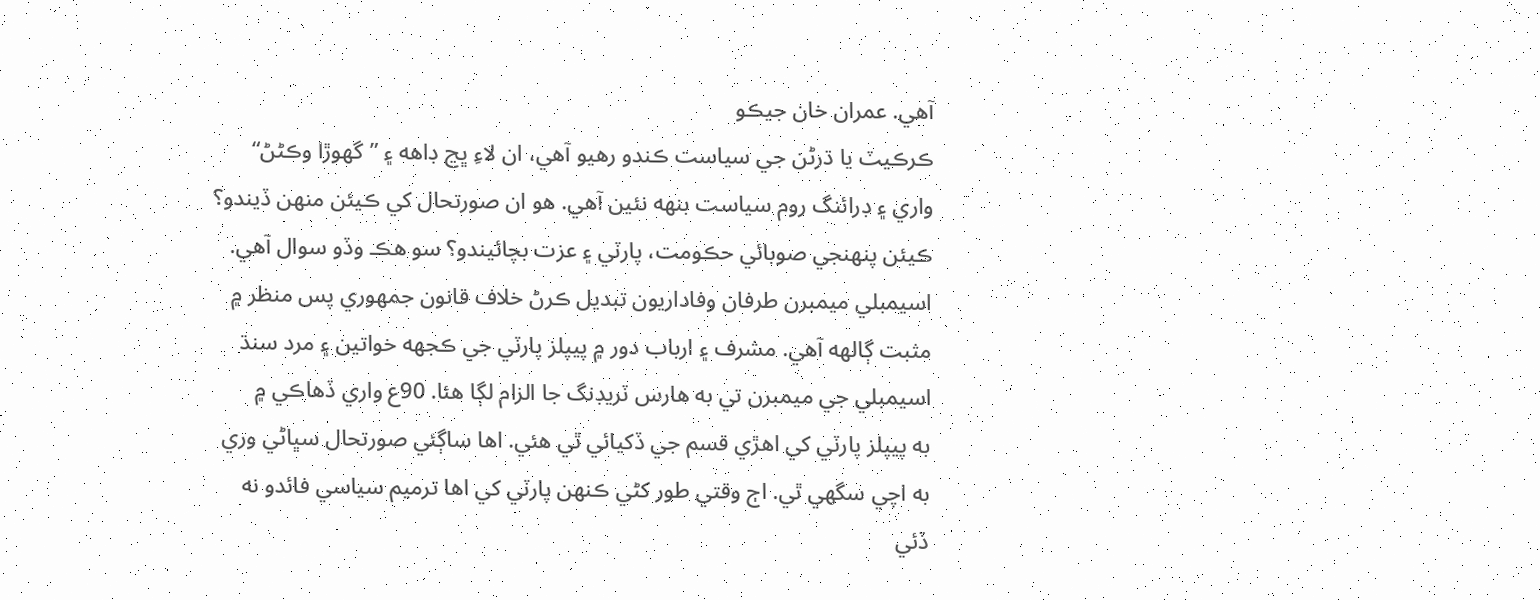آهي. عمران خان جيڪو
ڪرڪيٽ يا ڌرڻن جي سياست ڪندو رهيو آهي، ان لاءِ ڀڃ ڊاهه ۽ ”گهوڙا وڪڻڻ“
واري ۽ ڊرائنگ روم سياست بنهه نئين آهي. هو ان صورتحال کي ڪيئن منهن ڏيندو؟
ڪيئن پنهنجي صوبائي حڪومت، پارٽي ۽ عزت بچائيندو؟ سو هڪ وڏو سوال آهي.
اسيمبلي ميمبرن طرفان وفاداريون تبديل ڪرڻ خلاف قانون جمهوري پس منظر ۾
مثبت ڳالهه آهي. مشرف ۽ ارباب دور ۾ پيپلز پارٽي جي ڪجهه خواتين ۽ مرد سنڌ
اسيمبلي جي ميمبرن تي به هارس ٽريڊنگ جا الزام لڳا هئا. 90ع واري ڏهاڪي ۾
به پيپلز پارٽي کي اهڙي قسم جي ڏکيائي ٿي هئي. اها ساڳئي صورتحال سڀاڻي وري
به اچي سگهي ٿي. اڄ وقتي طور کڻي ڪنهن پارٽي کي اها ترميم سياسي فائدو نه
ڏئي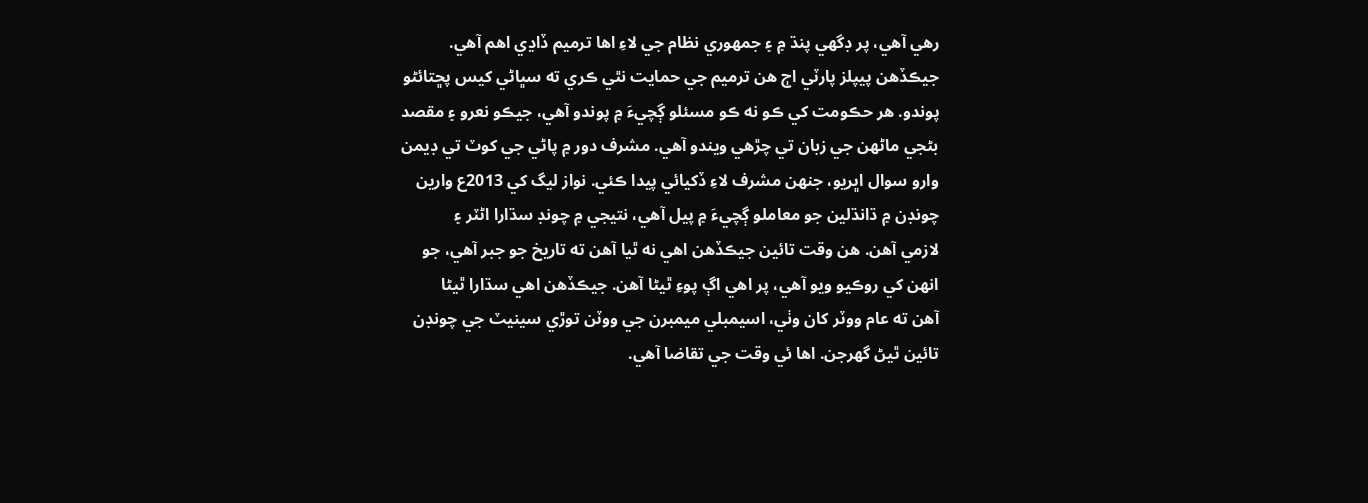رهي آهي، پر ڊگهي پنڌ ۾ ۽ جمهوري نظام جي لاءِ اها ترميم ڏاڍي اهم آهي.
جيڪڏهن پيپلز پارٽي اڄ هن ترميم جي حمايت نٿي ڪري ته سڀاڻي کيس پڇتائڻو
پوندو. هر حڪومت کي ڪو نه ڪو مسئلو ڳچيءَ ۾ پوندو آهي، جيڪو نعرو ۽ مقصد
بڻجي ماڻهن جي زبان تي چڙهي ويندو آهي. مشرف دور ۾ پاڻي جي کوٽ تي ڊيمن
وارو سوال اڀريو، جنهن مشرف لاءِ ڏکيائي پيدا ڪئي. نواز ليگ کي 2013ع وارين
چونڊن ۾ ڌانڌلين جو معاملو ڳچيءَ ۾ پيل آهي، نتيجي ۾ چونڊ سڌارا اڻٽر ۽
لازمي آهن. هن وقت تائين جيڪڏهن اهي نه ٿيا آهن ته تاريخ جو جبر آهي، جو
انهن کي روڪيو ويو آهي، پر اهي اڳ پوءِ ٿيڻا آهن. جيڪڏهن اهي سڌارا ٿيڻا
آهن ته عام ووٽر کان وٺي، اسيمبلي ميمبرن جي ووٽن توڙي سينيٽ جي چونڊن
تائين ٿيڻ گهرجن. اها ئي وقت جي تقاضا آهي.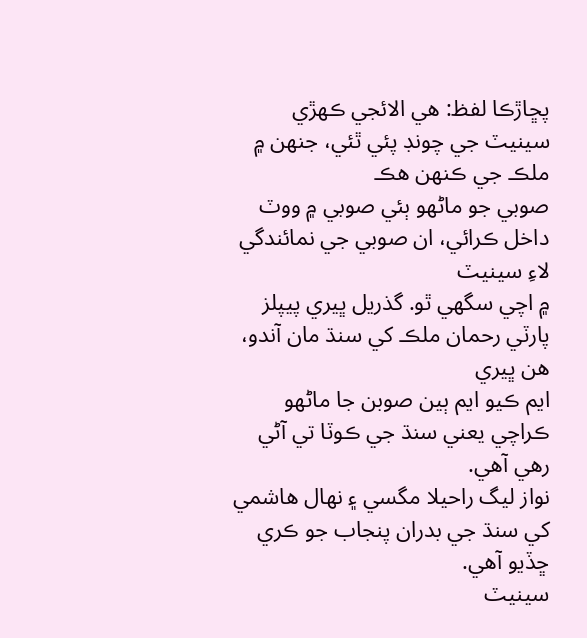پڇاڙڪا لفظ: هي الائجي ڪهڙي سينيٽ جي چونڊ پئي ٿئي، جنهن ۾ ملڪ جي ڪنهن هڪ
صوبي جو ماڻهو ٻئي صوبي ۾ ووٽ داخل ڪرائي، ان صوبي جي نمائندگي لاءِ سينيٽ
۾ اچي سگهي ٿو. گذريل ڀيري پيپلز پارٽي رحمان ملڪ کي سنڌ مان آندو، هن ڀيري
ايم ڪيو ايم ٻين صوبن جا ماڻهو ڪراچي يعني سنڌ جي ڪوٽا تي آڻي رهي آهي.
نواز ليگ راحيلا مگسي ۽ نهال هاشمي کي سنڌ جي بدران پنجاب جو ڪري ڇڏيو آهي.
سينيٽ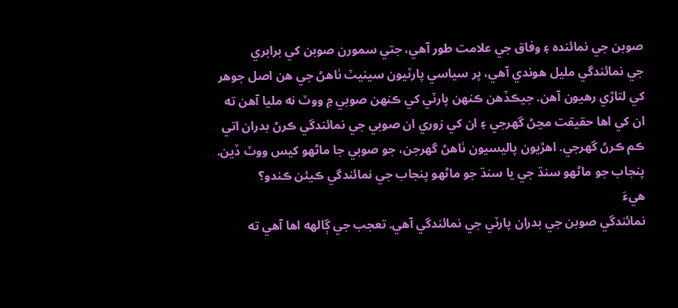صوبن جي نمائنده ۽ وفاق جي علامت طور آهي، جتي سمورن صوبن کي برابري
جي نمائندگي مليل هوندي آهي، پر سياسي پارٽيون سينيٽ ٺاهڻ جي هن اصل جوهر
کي لتاڙي رهيون آهن. جيڪڏهن ڪنهن پارٽي کي ڪنهن صوبي ۾ ووٽ نه مليا آهن ته
ان کي اها حقيقت مڃڻ گهرجي ۽ ان کي زوري ان صوبي جي نمائندگي ڪرڻ بدران اتي
ڪم ڪرڻ گهرجي. اهڙيون پاليسيون ٺاهڻ گهرجن، جو صوبي جا ماڻهو کيس ووٽ ڏين.
پنجاب جو ماڻهو سنڌ جي يا سنڌ جو ماڻهو پنجاب جي نمائندگي ڪيئن ڪندو؟
هيءَ
نمائندگي صوبن جي بدران پارٽي جي نمائندگي آهي. تعجب جي ڳالهه اها آهي ته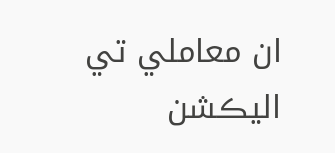ان معاملي تي اليڪشن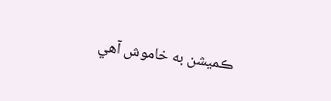ڪميشن به خاموش آهي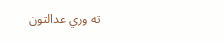ته وري عدالتون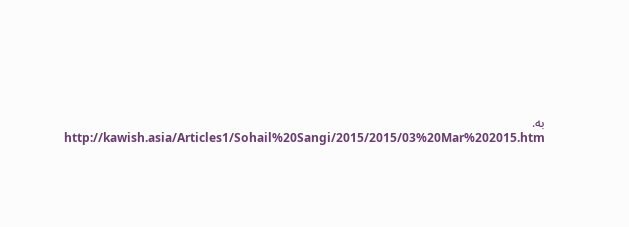به.
http://kawish.asia/Articles1/Sohail%20Sangi/2015/2015/03%20Mar%202015.htm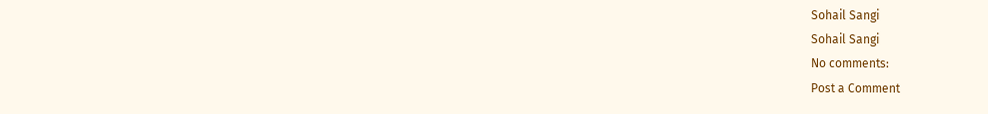Sohail Sangi
Sohail Sangi
No comments:
Post a Comment